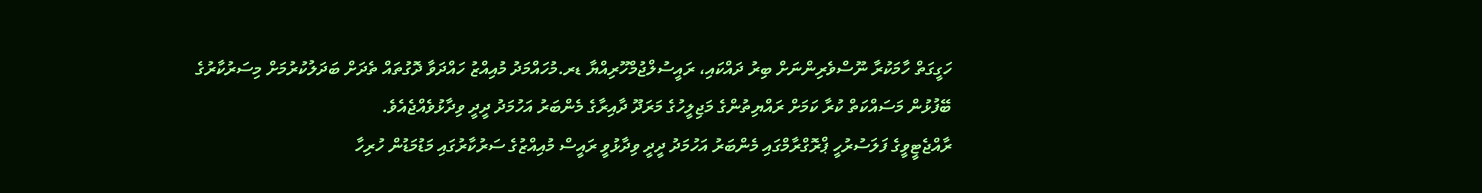ހަގީގަތް ހާމަކުރާ ނޫސްވެރިންނަށް ބިރު ދައްކައި، ރައީސުލްޖުމްހޫރިއްޔާ ޑރ.މުހައްމަދު މުއިއްޒު ހައްދަވާ ދޮގުތައް ތެދަށް ބަދަލުކުރުމަށް މިސަރުކާރުގެ ބޭފުޅުން މަސައްކަތް ކުރާ ކަމަށް ރައްޔިތުންގެ މަޖިލީހުގެ މަރަދޫ ދާއިރާގެ މެންބަރު އަހުމަދު ދީދީ ވިދާޅުވެއްޖެއެވެ.
ރާއްޖެޓީވީގެ ފަލަސުރުހީ ޕްރޮގްރާމްގައި މެންބަރު އަހުމަދު ދީދީ ވިދާޅުވީ ރައީސް މުއިއްޒުގެ ސަރުކާރުގައި މަޑުމަޑުން ހުރިހާ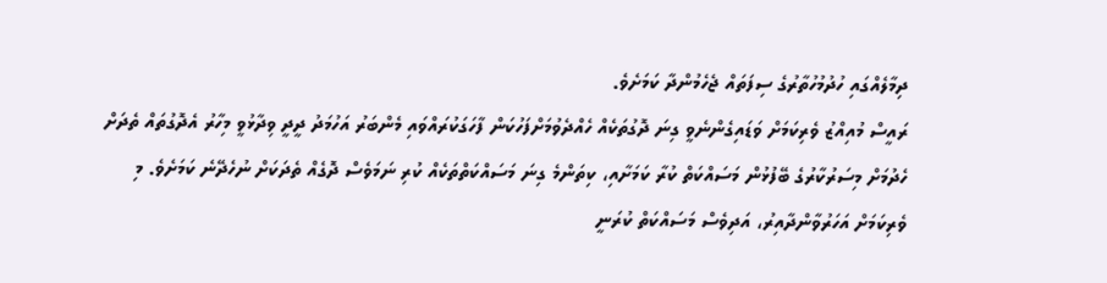ދިމާލެއްގައި ހުދުމުހުތާރުގެ ސިފަތައް ޖެހެމުންދާ ކަމަށެވެ.
ރައީސް މުއިއްޒު ވެރިކަމަށް ވަޑައިގެންނެވީ ގިނަ ދޮގުތަކެއް ހެއްދެވުމަށްފަހުކަން ފާހަގަކުރައްވައި މެންބަރު އަހުމަދު ދީދީ ވިދާޅުވީ މިހާރު އެދޮގުތައް ތެދަށް ހެދުމަށް މިސަރުކާރުގެ ބޭފުޅުން މަސައްކަތް ކުރާ ކަމަށާއި، ކިތަންމެ ގިނަ މަސައްކަތްތަކެއް ކުރި ނަމަވެސް ދޮގެއް ތެދަކަށް ނުހެދޭނެ ކަމަށެވެ. މި ވެރިކަމަށް އަހަރުވާންދާއިރު، އަދިވެސް މަސައްކަތް ކުރަނީ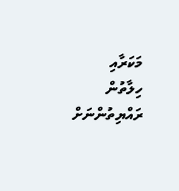މަކަރާއި ހިލާތުން ރައްޔިތުންނަށް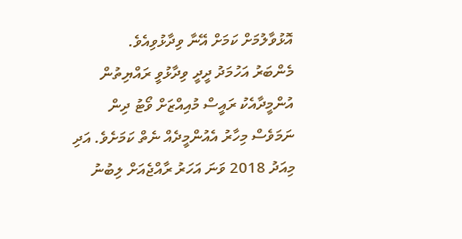އޮޅުވާލުމަށް ކަމަށް އޭނާ ވިދާޅުވިއެވެ.
މެންބަރު އަހުމަދު ދީދީ ވިދާޅުވީ ރައްޔިތުން އުންމީދާއެކު ރައީސް މުއިއްޒަށް ވޯޓު ދިން ނަމަވެސް މިހާރު އެއުންމީދެއް ނެތް ކަމަށެވެ. އަދި މިއަދު 2018 ވަނަ އަހަރު ރާއްޖެއަށް ލިބުނު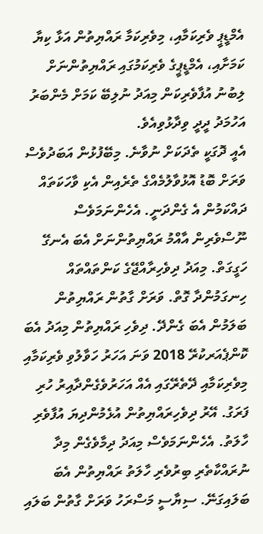އެމްޑީޕީ ވެރިކަމާއި، މިވެރިކަމާ ރައްޔިތުން އަޅާ ކިޔާ ކަމަށާއި، އެމްޑީޕީގެ ވެރިކަމުގައި ރައްޔިތުންނަށް ލިބުނު އުފާވެރިކަން މިއަދު ނުލިބޭ ކަމަށް މެންބަރު އަހުމަދު ދީދީ ވިދާޅުވިއެވެ.
އެއީ ދޮގަކީ ތެދަކަށް ނުވާނެ. މިބޭފުޅުން އަބަދުވެސް ވަރަށް ބޮޑު އޮޅުވާލުމެއްގެ ތެރެއިން އެކި ވާހަކަތައް ދައްކަމުން އެ ގެންދަނީ. އެހެންނަމަވެސް ނޫސްވެރިން އާއްމު ރައްޔިތުންނަށް އެބަ އެނގޭ ހަގީގަތް. މިއަދު ދިވެހިރާއްޖޭގެ ކަންތައްތައް ހިނގަމުންދާ ގޮތް. ވަރަށް ގާތުން ރައްޔިތުން ބަލަމުން އެބަ ގެންދޭ. ދިވެހި ރައްޔިތުން މިއަދު އެބަ ކޮންޕެއަރކުރޭ 2018 ވަނަ އަހަރު ހަވާލުވި ވެރިކަމާއި މިވެރިކަމާއި ދޭތެރޭގައި އެއް އަހަރުވެގެންދާއިރު ހުރި ފަރަގު. އޭރު ދިވެހިރައްޔިތުން އުޅެމުންދިޔަ އުފާވެރި ހާލަތު. އެހެންނަމަވެސް މިއަދު ދިމާވެގެން މިދާ ނުރައްކާތެރި ބިރުވެރި ހާލަތު ރައްޔިތުން އެބަ ބަލައިގަނޭ. ސިޔާސީ މަސްރަހު ވަރަށް ގާތުން ބަލައި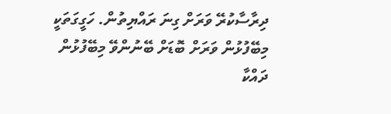ދިރާސާކުރޭ ވަރަށް ގިނަ ރައްޔިތުން. ހަގީގަތަކީ މިބޭފުޅުން ވަރަށް ބޮޑަށް ބޭނުންވޭ މިބޭފުޅުން ދައްކާ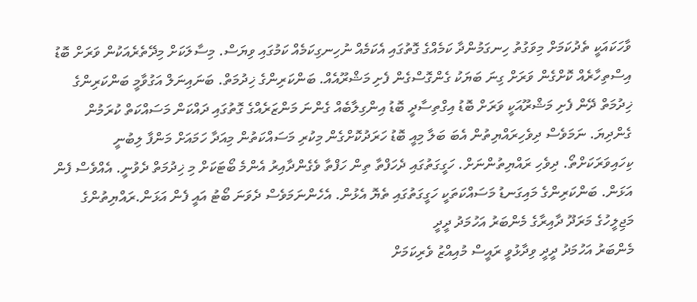ވާހަކައަކީ ތެދުކަމަށް މިވަގުތު ހިނގަމުންދާ ކަމެއްގެ ގޮތުގައި އެކަމެއް ނުހިނގިކަމެއް ކަމުގައި ވިޔަސް. މިސާލަކަށް މިދޭތެރެއަކުން ވަރަށް ބޮޑު އިސްތިހާރެއް ކޮށްގެން ވަރަށް ގިނަ ބަޔަކު ގެންގޮސްގެން ފެށި މަޝްރޫއެއް. ބަންކަރިންގެ ޚިދުމަތް. ބަނައިނަލް އަގުވާމީ ބަންކަރިންގެ ޚިދުމަތް ދޭން ފެށި މަޝްރޫއަކީ ވަރަށް ބޮޑު އިގްތިސާދީ ބޮޑު އިންގިލާބެއް ގެންނަ މަންޒަރެއްގެ ގޮތުގައި ދައްކަން މަސައްކަތް ކުރަމުން ގެންދިޔަ. ނަމަވެސް ދިވެހިރައްޔިތުން އެބަ ބަލާ މިއީ ބޮޑު ހަރަދުކޮށްގެން މިކުރި މަސައްކަތުން މިއަދާ ހަމައަށް މަންފާ ލިބުނީ ކިހައިވަރަކަށްތޯ. ދިވެހި ރައްޔިތުންނަށް. ހަގީގަތުގައި ދެހަފްތާ ތިން ހަފްތާ ވެގެންދާއިރު އެންމެ ބޯޓަކަށް މި ޚިދުމަތް ދެވުނީ. އެއްވެސް ފެން އަޅަން. ބަންކަރިންގެ މައިގަނޑު މަސައްކަތަކީ ހަގީގަތުގައި ތެޔޮ އެޅުން. އެހެންނަމަވެސް ދެވަނަ ބޯޓު އައީ ފެން އަޅަން.ރައްޔިތުންގެ މަޖިލީހުގެ މަރަދޫ ދާއިރާގެ މެންބަރު އަހުމަދު ދީދީ
މެންބަރު އަހުމަދު ދީދީ ވިދާޅުވީ ރައީސް މުއިއްޒު ވެރިކަމަށް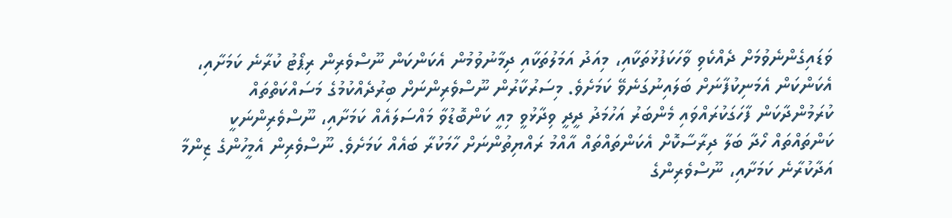ވަޑައިގެންނެވުމަށް ދެއްކެވި ވާހަކަފުޅުތަކާއި، މިއަދު އަމަލުތަކާއި ދިމާނުވުމުން އެކަންކަން ނޫސްވެރިން ރިޕޯޓު ކުރާނެ ކަމަށާއި، އެކަންކަން އެމަނިކުފާނަށް ބަލައިނުގަނެވޭ ކަމަށެވެ. މިސަރުކާރުން ނޫސްވެރިންނަށް ބިރުދެއްކުމުގެ މަސައްކަތްތައް ކުރަމުންދާކަން ފާހަގަކުރައްވައި މެންބަރު އަހުމަދު ދީދީ ވިދާޅުވީ މިއީ ކަންބޮޑުވާ މައްސަލައެއް ކަމަށާއި، ނޫސްވެރިންނަކީ ކަންތައްތައް ހޯދާ ބަލާ ދިރާސާކޮށް އެކަންތައްތައް އާއްމު ރައްޔިތުންނަށް ހާމަކުރާ ބައެއް ކަމަށެވެ. ނޫސްވެރިން އެމީހުންގެ ޒިންމާ އަދާކުރާނެ ކަމަށާއި، ނޫސްވެރިންގެ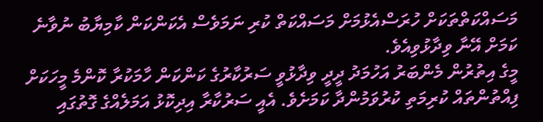މަސައްކަތްތަކަށް ހުރަސްއެޅުމަށް މަސައްކަތް ކުރި ނަމަވެސް އެކަންކަން ކާމިޔާބު ނުވާނެ ކަމަށް އޭނާ ވިދާޅުވިއެވެ.
މީގެ އިތުރުން މެންބަރު އަހުމަދު ދީދީ ވިދާޅުވީ ސަރުކާރުގެ ކަންކަން ހާމަކުރާ ކޮންމެ މީހަކަށް ފިއްތުންތައް ކުރިމަތި ކުރުވަމުންދާ ކަމަށެވެ. އެއީ ސަރުކާރާ އިދިކޮޅު އަމަލެއްގެ ގޮތުގައި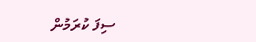ސިފަ ކުރަމުން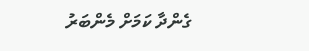ގެންދާ ކަމަށް މެންބަރު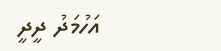އަހުމަދު ދީދީ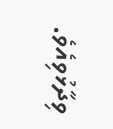ވިދާޅުވިއެވެ.